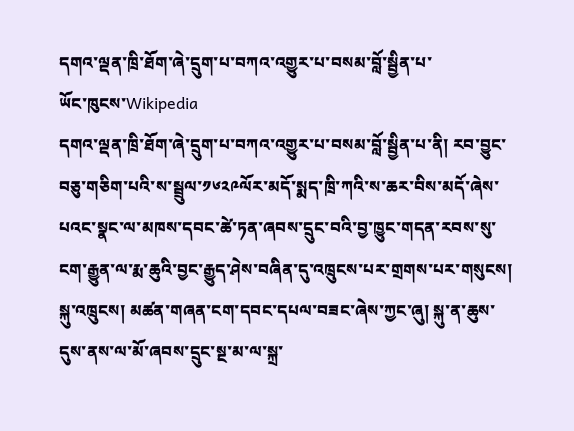དགའ་ལྡན་ཁྲི་ཐོག་ཞེ་དྲུག་པ་བཀའ་འགྱུར་པ་བསམ་བློ་སྦྱིན་པ་
ཡོང་ཁུངས་Wikipedia
དགའ་ལྡན་ཁྲི་ཐོག་ཞེ་དྲུག་པ་བཀའ་འགྱུར་པ་བསམ་བློ་སྦྱིན་པ་ནི། རབ་བྱུང་བཅུ་གཅིག་པའི་ས་སྦྲུལ་༡༦༢༩ལོར་མདོ་སྨད་ཁྲི་ཀའི་ས་ཆར་བིས་མདོ་ཞེས་པའང་སྣང་ལ་མཁས་དབང་ཚེ་ཏན་ཞབས་དྲུང་བའི་བྱ་ཁྱུང་གདན་རབས་སུ་ངག་རྒྱུན་ལ་རྨ་ཆུའི་བྱང་རྒྱུད་ཤེས་བཞིན་དུ་འཁྲུངས་པར་གྲགས་པར་གསུངས། སྐུ་འཁྲུངས། མཚན་གཞན་ངག་དབང་དཔལ་བཟང་ཞེས་ཀྱང་ཞུ། སྐུ་ན་ཆུས་དུས་ནས་ལ་མོ་ཞབས་དྲུང་སྔ་མ་ལ་སྐྲ་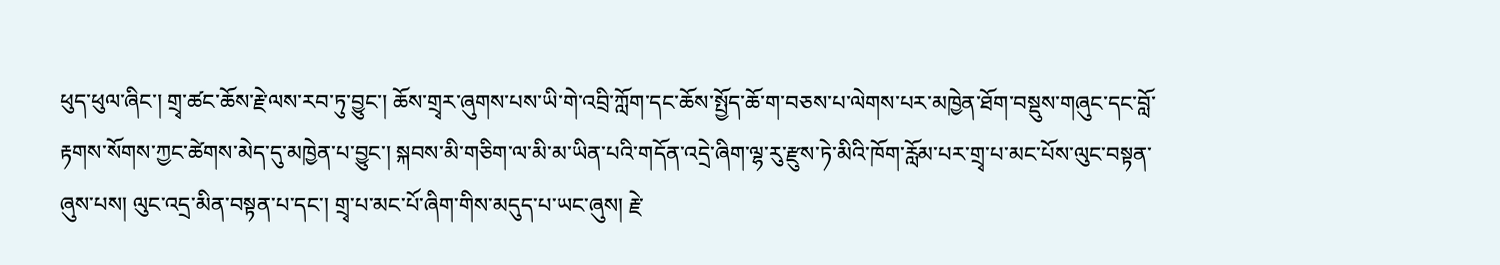ཕུད་ཕུལ་ཞིང་། གྲྭ་ཚང་ཆོས་རྗེ་ལས་རབ་ཏུ་བྱུང་། ཆོས་གྲྭར་ཞུགས་པས་ཡི་གེ་འབྲི་ཀློག་དང་ཆོས་སྤྱོད་ཆོ་ག་བཅས་པ་ལེགས་པར་མཁྱེན་ཐོག་བསྡུས་གཞུང་དང་བློ་རྟགས་སོགས་ཀྱང་ཚེགས་མེད་དུ་མཁྱེན་པ་བྱུང་། སྐབས་མི་གཅིག་ལ་མི་མ་ཡིན་པའི་གདོན་འདྲེ་ཞིག་ལྷ་རུ་རྫུས་ཏེ་མིའི་ཁོག་རློམ་པར་གྲྭ་པ་མང་པོས་ལུང་བསྟན་ཞུས་པས། ལུང་འདྲ་མིན་བསྟན་པ་དང་། གྲྭ་པ་མང་པོ་ཞིག་གིས་མདུད་པ་ཡང་ཞུས། རྗེ་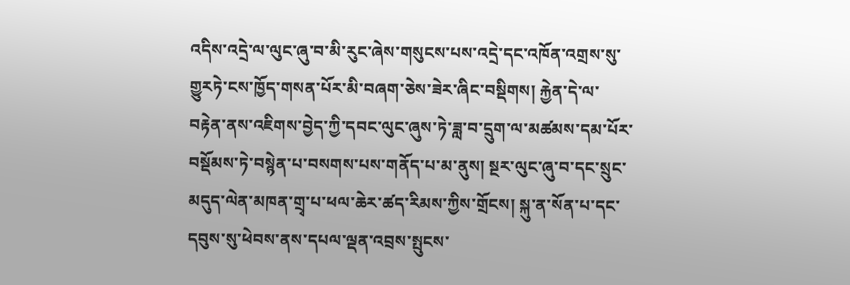འདིས་འདྲེ་ལ་ལུང་ཞུ་བ་མི་རུང་ཞེས་གསུངས་པས་འདྲེ་དང་འཁོན་འགྲས་སུ་གྱུརཏེ་ངས་ཁྱོད་གསན་པོར་མི་བཞག་ཅེས་ཟེར་ཞིང་བསྡིགས། རྐྱེན་དེ་ལ་བརྟེན་ནས་འཇིགས་བྱེད་ཀྱི་དབང་ལུང་ཞུས་ཏེ་ཟླ་བ་དྲུག་ལ་མཚམས་དམ་པོར་བསྡོམས་ཏེ་བསྙེན་པ་བསགས་པས་གནོད་པ་མ་ནུས། སྔར་ལུང་ཞུ་བ་དང་སྲུང་མདུད་ལེན་མཁན་གྲྭ་པ་ཕལ་ཆེར་ཚད་རིམས་ཀྱིས་གྲོངས། སྐུ་ན་སོན་པ་དང་དབུས་སུ་ཕེབས་ནས་དཔལ་ལྡན་འབྲས་སྤུངས་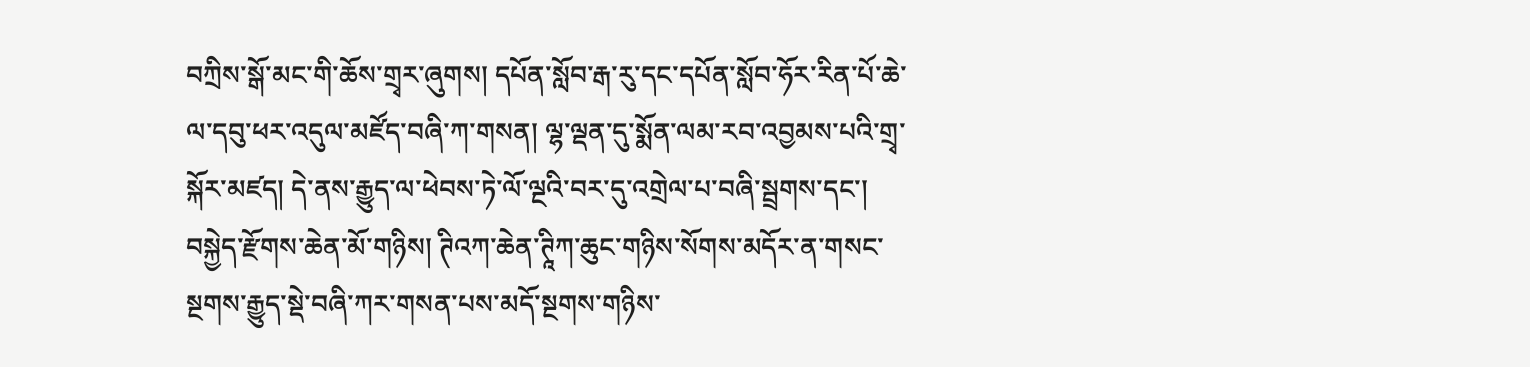བཀྲིས་སྒོ་མང་གི་ཆོས་གྲྭར་ཞུགས། དཔོན་སློབ་རྒ་རུ་དང་དཔོན་སློབ་ཧོར་རིན་པོ་ཆེ་ལ་དབུ་ཕར་འདུལ་མཛོད་བཞི་ཀ་གསན། ལྷ་ལྡན་དུ་སྨོན་ལམ་རབ་འབྱམས་པའི་གྲྭ་སྐོར་མཛད། དེ་ནས་རྒྱུད་ལ་ཕེབས་ཏེ་ལོ་ལྔའི་བར་དུ་འགྲེལ་པ་བཞི་སྦྲགས་དང་། བསྐྱེད་རྫོགས་ཆེན་མོ་གཉིས། ཊིའཀ་ཆེན་ཊཱིཀ་ཆུང་གཉིས་སོགས་མདོར་ན་གསང་སྔགས་རྒྱུད་སྡེ་བཞི་ཀར་གསན་པས་མདོ་སྔགས་གཉིས་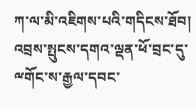ཀ་ལ་མི་འཇིགས་པའི་གདིངས་ཐོབ། འབྲས་སྤུངས་དགའ་ལྡན་ཕོ་བྲང་དུ་ྋགོང་ས་རྒྱལ་དབང་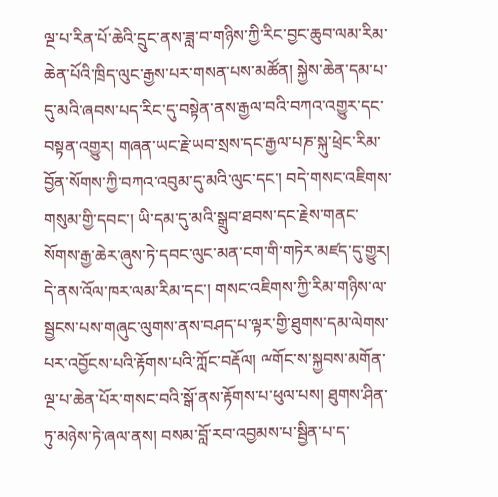ལྔ་པ་རིན་པོ་ཆེའི་དྲུང་ནས་ཟླ་བ་གཉིས་ཀྱི་རིང་བྱང་ཆུབ་ལམ་རིམ་ཆེན་པོའི་ཁྲིད་ལུང་རྒྱས་པར་གསན་པས་མཚོན། སྐྱེས་ཆེན་དམ་པ་དུ་མའི་ཞབས་པད་རིང་དུ་བསྟེན་ནས་རྒྱལ་བའི་བཀའ་འགྱུར་དང་བསྟན་འགྱུར། གཞན་ཡང་རྗེ་ཡབ་སྲས་དང་རྒྱལ་པཎ་སྐུ་ཕྲེང་རིམ་བྱོན་སོགས་ཀྱི་བཀའ་འབུམ་དུ་མའི་ལུང་དང་། བདེ་གསང་འཇིགས་གསུམ་གྱི་དབང་། ཡི་དམ་དུ་མའི་སྒྲུབ་ཐབས་དང་རྗེས་གནང་སོགས་རྒྱ་ཆེར་ཞུས་ཏེ་དབང་ལུང་མན་ངག་གི་གཏེར་མཛད་དུ་གྱུར། དེ་ནས་འོལ་ཁར་ལམ་རིམ་དང་། གསང་འཇིགས་ཀྱི་རིམ་གཉིས་ལ་སྦྱངས་པས་གཞུང་ལུགས་ནས་བཤད་པ་ལྟར་གྱི་ཐུགས་དམ་ལེགས་པར་འབྱོངས་པའི་རྟོགས་པའི་ཀློང་བརྡོལ། ྋགོང་ས་སྐྱབས་མགོན་ལྔ་པ་ཆེན་པོར་གསང་བའི་སྒོ་ནས་རྟོགས་པ་ཕུལ་པས། ཐུགས་ཤིན་ཏུ་མཉེས་ཏེ་ཞལ་ནས། བསམ་བློ་རབ་འབྱམས་པ་སྦྱིན་པ་ད་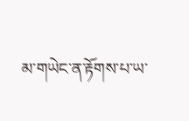མ་གཡེང་ན་རྟོགས་པ་ཡ་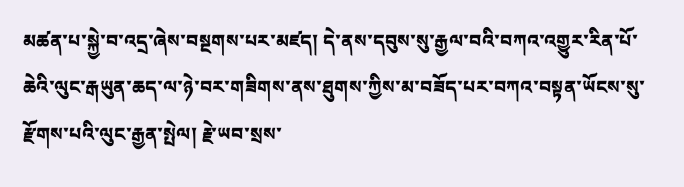མཚན་པ་སྐྱེ་བ་འདྲ་ཞེས་བསྔགས་པར་མཛད། དེ་ནས་དབུས་སུ་རྒྱལ་བའི་བཀའ་འགྱུར་རིན་པོ་ཆེའི་ལུང་རྒཡུན་ཆད་ལ་ཉེ་བར་གཟིགས་ནས་ཐུགས་ཀྱིས་མ་བཟོད་པར་བཀའ་བསྟན་ཡོངས་སུ་རྫོགས་པའི་ལུང་རྒྱན་སྤེལ། རྗེ་ཡབ་སྲས་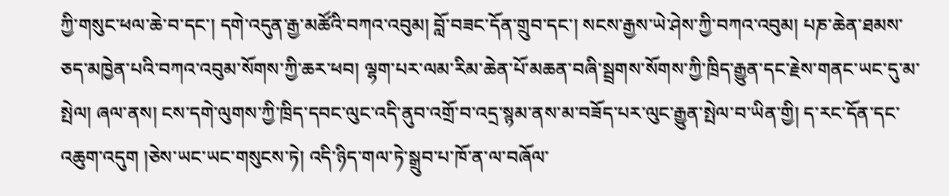ཀྱི་གསུང་ཕལ་ཆེ་བ་དང་། དགེ་འདུན་རྒྱ་མཚོའི་བཀའ་འབུམ། བློ་བཟང་དོན་གྲུབ་དང་། སངས་རྒྱས་ཡེ་ཤེས་ཀྱི་བཀའ་འབུམ། པཎ་ཆེན་ཐམས་ཅད་མཁྱེན་པའི་བཀའ་འབུམ་སོགས་ཀྱི་ཆར་ཕབ། ལྷག་པར་ལམ་རིམ་ཆེན་པོ་མཆན་བཞི་སྦྲགས་སོགས་ཀྱི་ཁྲིད་རྒྱུན་དང་རྗེས་གནང་ཡང་དུ་མ་སྤེལ། ཞལ་ནས། ངས་དགེ་ལུགས་ཀྱི་ཁྲིད་དབང་ལུང་འདི་ནུབ་འགྲོ་བ་འདྲ་སྙམ་ནས་མ་བཟོད་པར་ལུང་རྒྱུན་སྤེལ་བ་ཡིན་གྱི། ད་རང་དོན་དང་འཆུག་འདུག །ཅེས་ཡང་ཡང་གསུངས་ཏེ། འདི་ཉིད་གལ་ཏེ་སྒྲུབ་པ་ཁོ་ན་ལ་བཞོལ་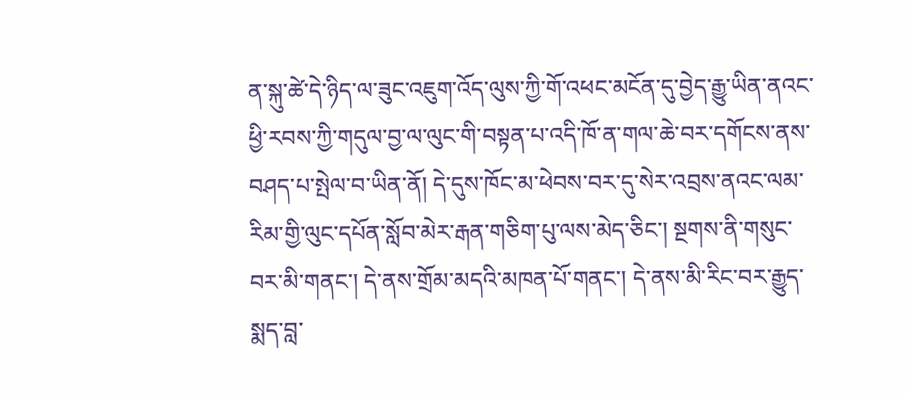ན་སྐུ་ཚེ་དེ་ཉིད་ལ་ཟུང་འཇུག་འོད་ལུས་ཀྱི་གོ་འཕང་མངོན་དུ་བྱེད་རྒྱུ་ཡིན་ནའང་ཕྱི་རབས་ཀྱི་གདུལ་བྱ་ལ་ལུང་གི་བསྟན་པ་འདི་ཁོ་ན་གལ་ཆེ་བར་དགོངས་ནས་བཤད་པ་སྤེལ་བ་ཡིན་ནོ། དེ་དུས་ཁོང་མ་ཕེབས་བར་དུ་སེར་འབྲས་ནའང་ལམ་རིམ་གྱི་ལུང་དཔོན་སློབ་མེར་རྒན་གཅིག་པུ་ལས་མེད་ཅིང་། སྔགས་ནི་གསུང་བར་མི་གནང་། དེ་ནས་གྲོམ་མདའི་མཁན་པོ་གནང་། དེ་ནས་མི་རིང་བར་རྒྱུད་སྨད་བླ་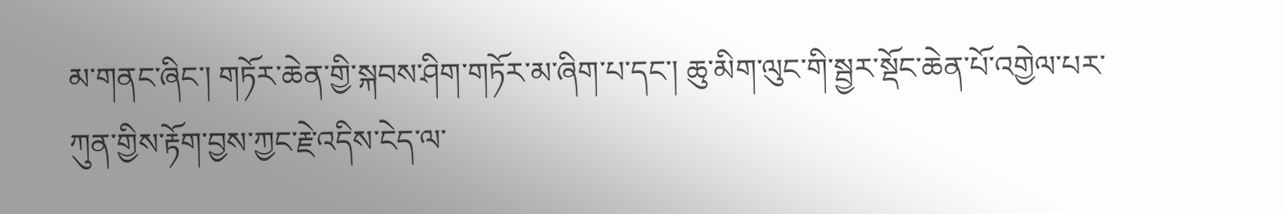མ་གནང་ཞིང་། གཏོར་ཆེན་གྱི་སྐབས་ཤིག་གཏོར་མ་ཞིག་པ་དང་། ཆུ་མིག་ལུང་གི་སྦྱར་སྡོང་ཆེན་པོ་འགྱེལ་པར་ཀུན་གྱིས་རྟོག་བྱས་ཀྱང་རྗེ་འདིས་ངེད་ལ་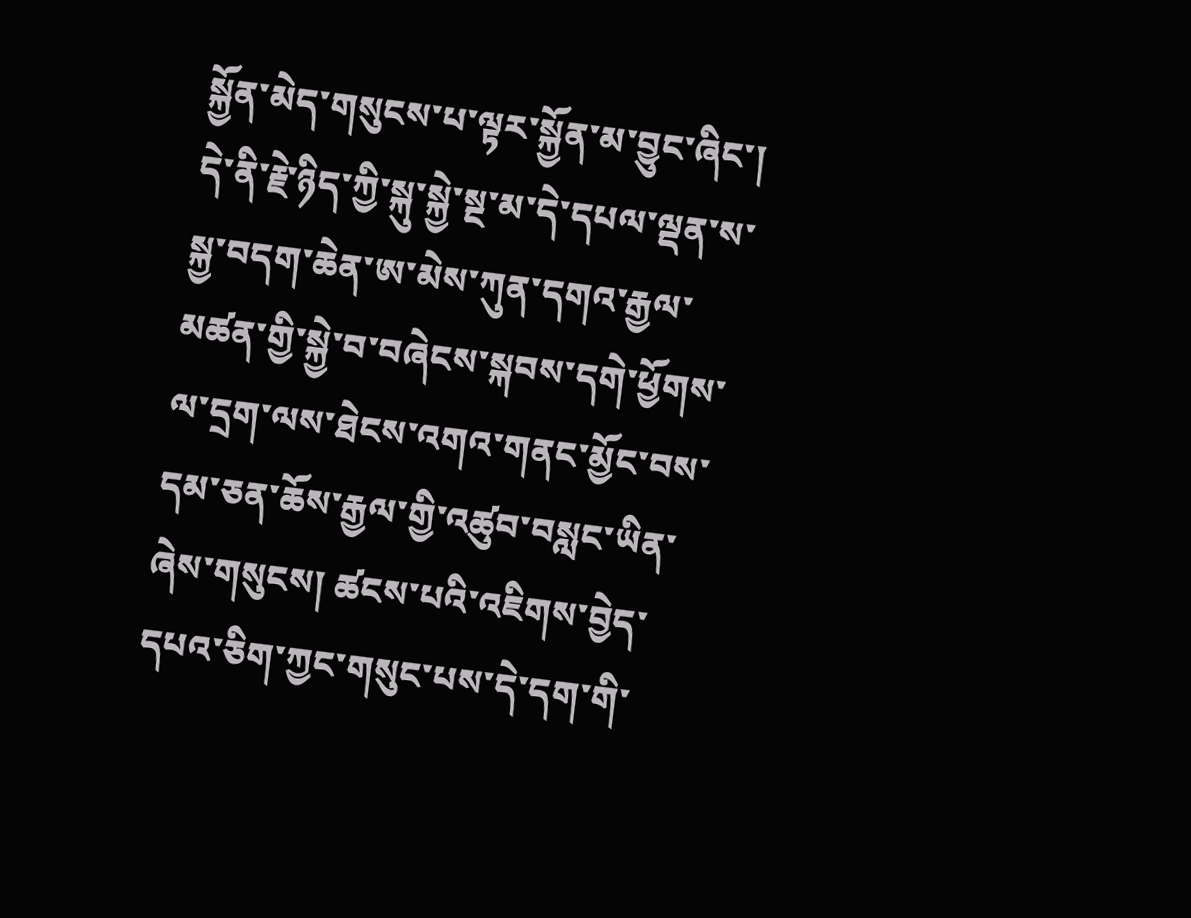སྐྱོན་མེད་གསུངས་པ་ལྟར་སྐྱོན་མ་བྱུང་ཞིང་། དེ་ནི་རྗེ་ཉིད་ཀྱི་སྐུ་སྐྱེ་སྔ་མ་དེ་དཔལ་ལྡན་ས་སྐྱ་བདག་ཆེན་ཨ་མེས་ཀུན་དགའ་རྒྱལ་མཚན་གྱི་སྐྱེ་བ་བཞེངས་སྐབས་དགེ་ཕྱོགས་ལ་དྲག་ལས་ཐེངས་འགའ་གནང་མྱོང་བས་དམ་ཅན་ཆོས་རྒྱལ་གྱི་འཚུབ་བསླང་ཡིན་ཞེས་གསུངས། ཚངས་པའི་འཇིགས་བྱེད་དཔའ་ཅིག་ཀྱང་གསུང་པས་དེ་དག་གི་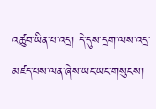འཚུབ་ཡིན་པ་འདྲ། དེ་དུས་དྲག་ལས་འདྲ་མཛད་པས་ལན་ཞེས་ཡང་ཡང་གསུངས།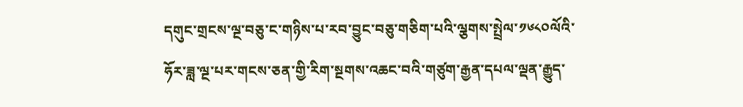དགུང་གྲངས་ལྔ་བཅུ་ང་གཉིས་པ་རབ་བྱུང་བཅུ་གཅིག་པའི་ལྕགས་སྤྲེལ་༡༦༨༠ལོའི་ཧོར་ཟླ་ལྔ་པར་གངས་ཅན་གྱི་རིག་སྔགས་འཆང་བའི་གཙུག་རྒྱན་དཔལ་ལྡན་རྒྱུད་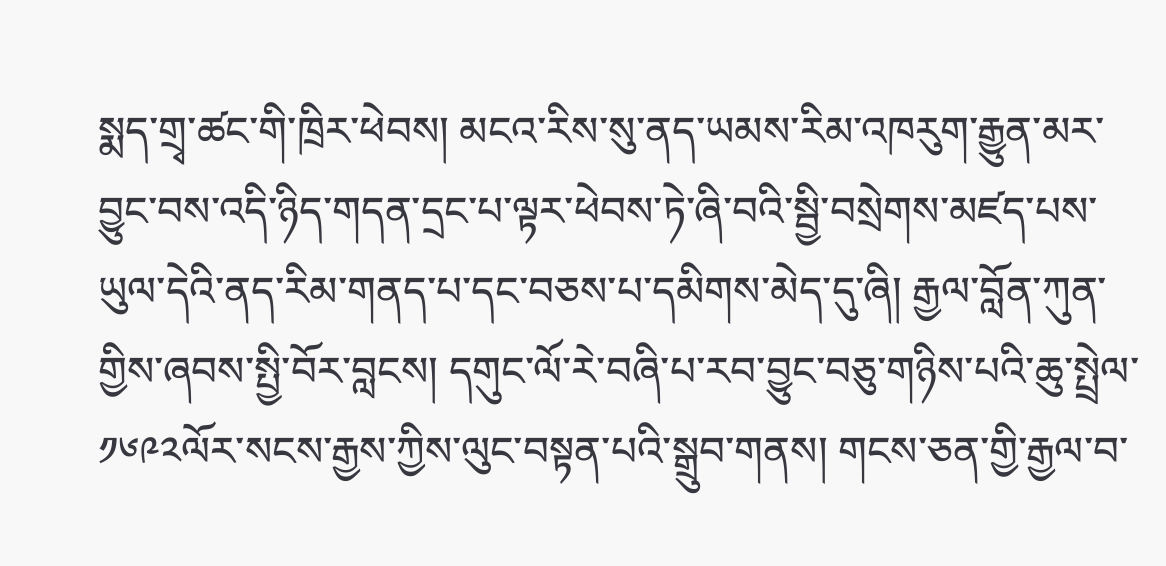སྨད་གྲྭ་ཚང་གི་ཁྲིར་ཕེབས། མངའ་རིས་སུ་ནད་ཡམས་རིམ་འཁརུག་རྒྱུན་མར་བྱུང་བས་འདི་ཉིད་གདན་དྲང་པ་ལྟར་ཕེབས་ཏེ་ཞི་བའི་སྦྱི་བསྲེགས་མཛད་པས་ཡུལ་དེའི་ནད་རིམ་གནད་པ་དང་བཅས་པ་དམིགས་མེད་དུ་ཞི། རྒྱལ་བློན་ཀུན་གྱིས་ཞབས་སྤྱི་བོར་བླངས། དགུང་ལོ་རེ་བཞི་པ་རབ་བྱུང་བཅུ་གཉིས་པའི་ཆུ་སྤྲེལ་༡༦༩༢ལོར་སངས་རྒྱས་ཀྱིས་ལུང་བསྟན་པའི་སྒྲུབ་གནས། གངས་ཅན་གྱི་རྒྱལ་བ་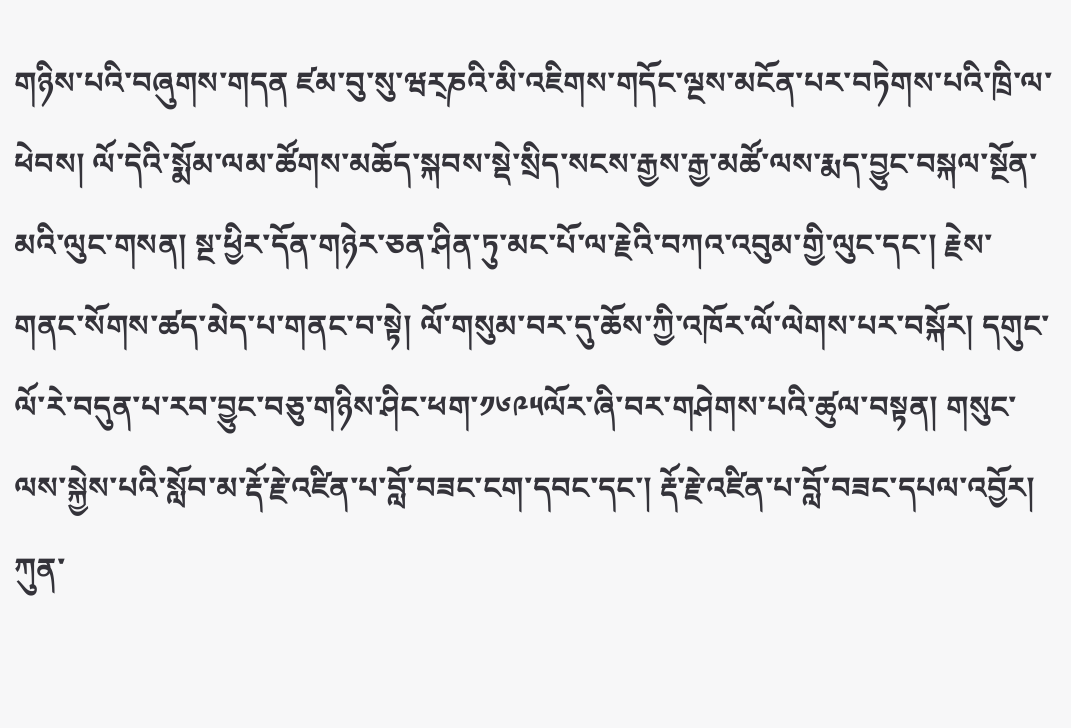གཉིས་པའི་བཞུགས་གདན ཛམ་བུ་སུ་ཝར྄ཎའི་མི་འཇིགས་གདོང་ལྔས་མངོན་པར་བཏེགས་པའི་ཁྲི་ལ་ཕེབས། ལོ་དེའི་སྨོམ་ལམ་ཚོགས་མཆོད་སྐབས་སྡེ་སྲིད་སངས་རྒྱས་རྒྱ་མཚོ་ལས་རྨད་བྱུང་བསྐལ་སྔོན་མའི་ལུང་གསན། སྔ་ཕྱིར་དོན་གཉེར་ཅན་ཤིན་ཏུ་མང་པོ་ལ་རྗེའི་བཀའ་འབུམ་གྱི་ལུང་དང་། རྗེས་གནང་སོགས་ཚད་མེད་པ་གནང་བ་སྟེ། ལོ་གསུམ་བར་དུ་ཆོས་ཀྱི་འཁོར་ལོ་ལེགས་པར་བསྐོར། དགུང་ལོ་རེ་བདུན་པ་རབ་བྱུང་བཅུ་གཉིས་ཤིང་ཕག་༡༦༩༥ལོར་ཞི་བར་གཤེགས་པའི་ཚུལ་བསྟན། གསུང་ལས་སྐྱེས་པའི་སློབ་མ་རྡོ་རྗེ་འཛིན་པ་བློ་བཟང་ངག་དབང་དང་། རྡོ་རྗེ་འཛིན་པ་བློ་བཟང་དཔལ་འབྱོར། ཀུན་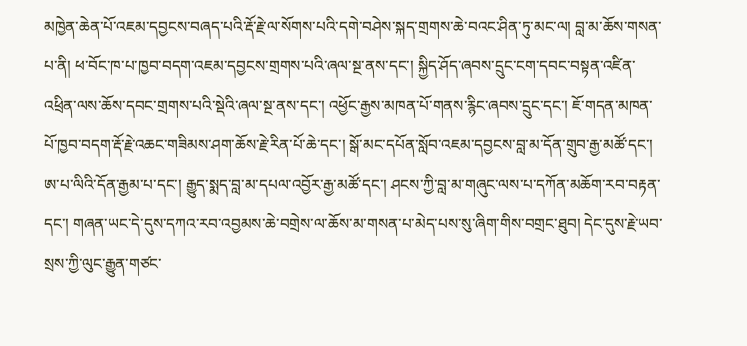མཁྱེན་ཆེན་པོ་འཇམ་དབྱངས་བཞད་པའི་རྡོ་རྗེ་ལ་སོགས་པའི་དགེ་བཤེས་སྐད་གྲགས་ཆེ་བའང་ཤིན་ཏུ་མང་ལ། བླ་མ་ཆོས་གསན་པ་ནི། ཕ་བོང་ཁ་པ་ཁྱབ་བདག་འཇམ་དབྱངས་གྲགས་པའི་ཞལ་སྔ་ནས་དང་། སྐྱིད་ཤོད་ཞབས་དྲུང་ངག་དབང་བསྟན་འཛིན་འཕྲིན་ལས་ཆོས་དབང་གྲགས་པའི་སྡེའི་ཞལ་སྔ་ནས་དང་། འཕྱོང་རྒྱས་མཁན་པོ་གནས་རྙིང་ཞབས་དྲུང་དང་། ཇོ་གདན་མཁན་པོ་ཁྱབ་བདག་རྡོ་རྗེ་འཆང་གཟིམས་ཤག་ཆོས་རྗེ་རིན་པོ་ཆེ་དང་། སྒོ་མང་དཔོན་སློབ་འཇམ་དབྱངས་བླ་མ་དོན་གྲུབ་རྒྱ་མཚོ་དང་། ཨ་པ་ལིའི་དོན་རྒྱམ་པ་དང་། རྒྱུད་སྨད་བླ་མ་དཔལ་འབྱོར་རྒྱ་མཚོ་དང་། ཤངས་ཀྱི་བླ་མ་གཞུང་ལས་པ་དཀོན་མཆོག་རབ་བརྟན་དང་། གཞན་ཡང་དེ་དུས་དཀའ་རབ་འབྱམས་ཆེ་བགྲེས་ལ་ཆོས་མ་གསན་པ་མེད་པས་སུ་ཞིག་གིས་བགྲང་ཐུབ། དེང་དུས་རྗེ་ཡབ་སྲས་ཀྱི་ལུང་རྒྱུན་གཙང་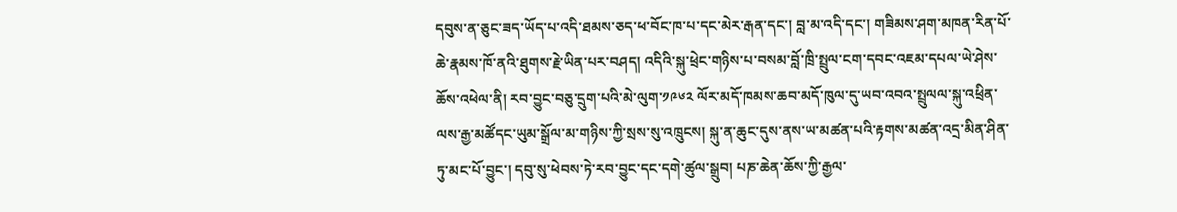དབུས་ན་ཅུང་ཟད་ཡོད་པ་འདི་ཐམས་ཅད་ཕ་བོང་ཁ་པ་དང་མེར་རྒན་དང་། བླ་མ་འདི་དང་། གཟིམས་ཤག་མཁན་རིན་པོ་ཆེ་རྣམས་ཁོ་ནའི་ཐུགས་རྗེ་ཡིན་པར་བཤད། འདིའི་སྐུ་ཕྲེང་གཉིས་པ་བསམ་བློ་ཁྲི་སྤྲུལ་ངག་དབང་འཇམ་དཔལ་ཡེ་ཤེས་ཆོས་འཕེལ་ནི། རབ་བྱུང་བཅུ་དྲུག་པའི་མེ་ལུག་༡༩༦༢ ལོར་མདོ་ཁམས་ཆབ་མདོ་ཁུལ་དུ་ཡབ་འབའ་སྤྲུལལ་སྐུ་འཕྲིན་ལས་རྒྱ་མཚོདང་ཡུམ་སྒྲོལ་མ་གཉིས་ཀྱི་སྲས་སུ་འཁྲུངས། སྐུ་ན་ཆུང་དུས་ནས་ཡ་མཚན་པའི་རྟགས་མཚན་འདྲ་མིན་ཤིན་ཏུ་མང་པོ་བྱུང་། དབུ་སུ་ཕེབས་ཏེ་རབ་བྱུང་དང་དགེ་ཚུལ་སྒྲུབ། པཎ་ཆེན་ཆོས་ཀྱི་རྒྱལ་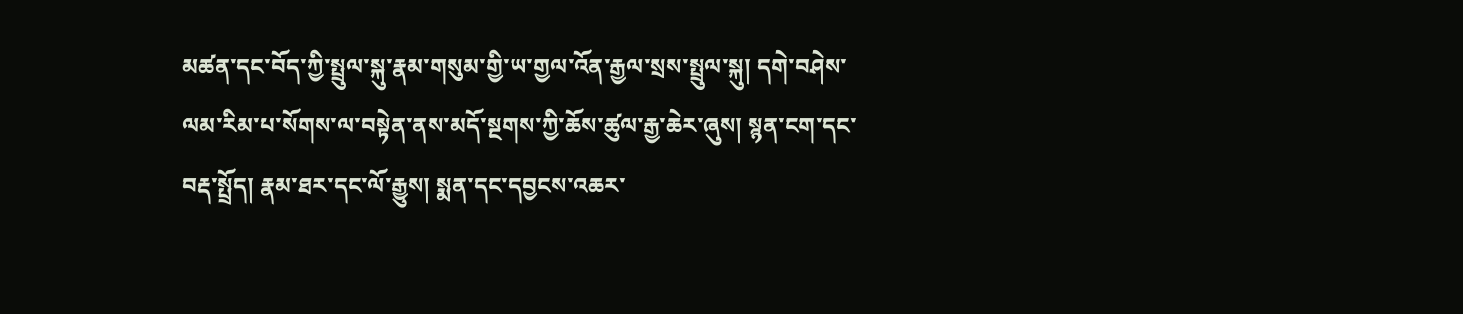མཚན་དང་བོད་ཀྱི་སྤྲུལ་སྐུ་རྣམ་གསུམ་གྱི་ཡ་གྱལ་འོན་རྒྱལ་སྲས་སྤྲུལ་སྐུ། དགེ་བཤེས་ལམ་རིམ་པ་སོགས་ལ་བསྟེན་ནས་མདོ་སྔགས་ཀྱི་ཆོས་ཚུལ་རྒྱ་ཆེར་ཞུས། སྙན་ངག་དང་བརྡ་སྤྲོད། རྣམ་ཐར་དང་ལོ་རྒྱུས། སྨན་དང་དབྱངས་འཆར་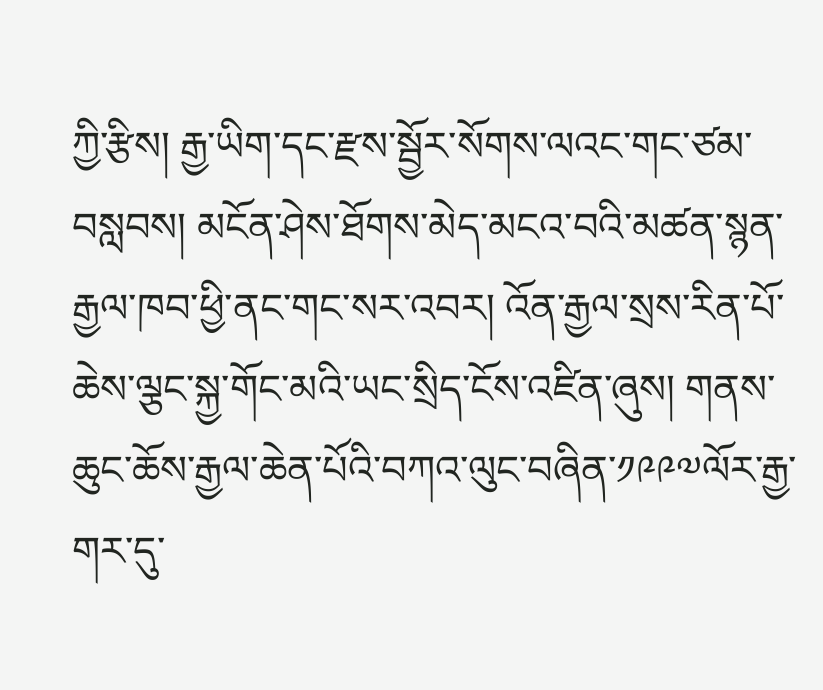ཀྱི་རྩིས། རྒྱ་ཡིག་དང་རྫས་སྦྱོར་སོགས་ལའང་གང་ཙམ་བསླབས། མངོན་ཤེས་ཐོགས་མེད་མངའ་བའི་མཚན་སྙན་རྒྱལ་ཁབ་ཕྱི་ནང་གང་སར་འབར། འོན་རྒྱལ་སྲས་རིན་པོ་ཆེས་ལྕང་སྐྱ་གོང་མའི་ཡང་སྲིད་ངོས་འཛིན་ཞུས། གནས་ཆུང་ཆོས་རྒྱལ་ཆེན་པོའི་བཀའ་ལུང་བཞིན་༡༩༩༧ལོར་རྒྱ་གར་དུ་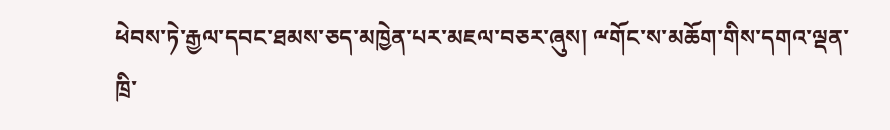ཕེབས་ཏེ་རྒྱལ་དབང་ཐམས་ཅད་མཁྱེན་པར་མཇལ་བཅར་ཞུས། ྋགོང་ས་མཆོག་གིས་དགའ་ལྡན་ཁྲི་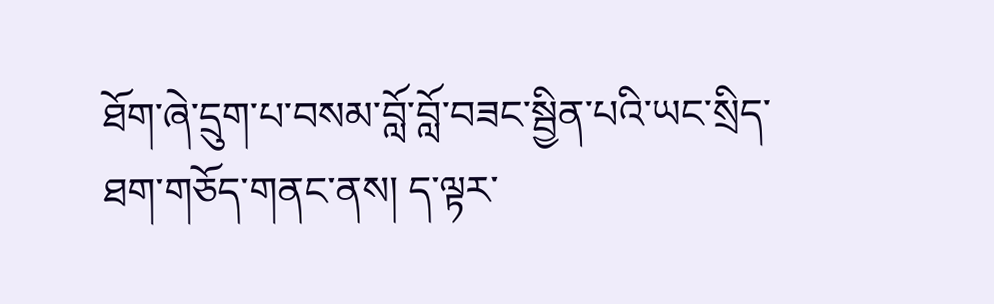ཐོག་ཞེ་དྲུག་པ་བསམ་བློ་བློ་བཟང་སྦྱིན་པའི་ཡང་སྲིད་ཐག་གཅོད་གནང་ནས། ད་ལྟར་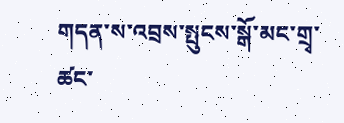གདན་ས་འབྲས་སྤུངས་སྒོ་མང་གྲྭ་ཚང་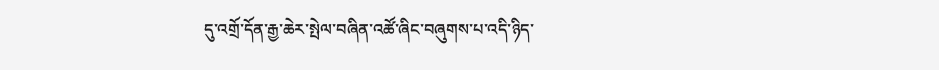དུ་འགྲོ་དོན་རྒྱ་ཆེར་སྤེལ་བཞིན་འཚོ་ཞིང་བཞུགས་པ་འདི་ཉིད་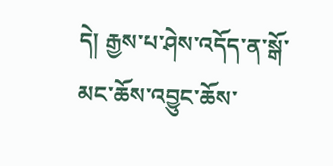དེ། རྒྱས་པ་ཤེས་འདོད་ན་སྒོ་མང་ཆོས་འབྱུང་ཆོས་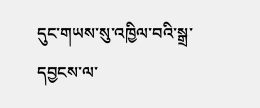དུང་གཡས་སུ་འཁྱིལ་བའི་སྒྲ་དབྱངས་ལ་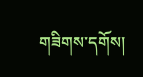གཟིགས་དགོས།